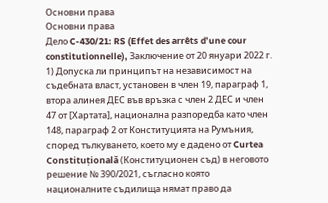Основни права
Основни права
Дело C-430/21: RS (Effet des arrêts d’une cour constitutionnelle), Заключение от 20 януари 2022 г.
1) Допуска ли принципът на независимост на съдебната власт, установен в член 19, параграф 1, втора алинея ДЕС във връзка с член 2 ДЕС и член 47 от [Хартата], национална разпоредба като член 148, параграф 2 от Конституцията на Румъния, според тълкуването, което му е дадено от Curtea Constituțională (Конституционен съд) в неговото решение № 390/2021, съгласно която националните съдилища нямат право да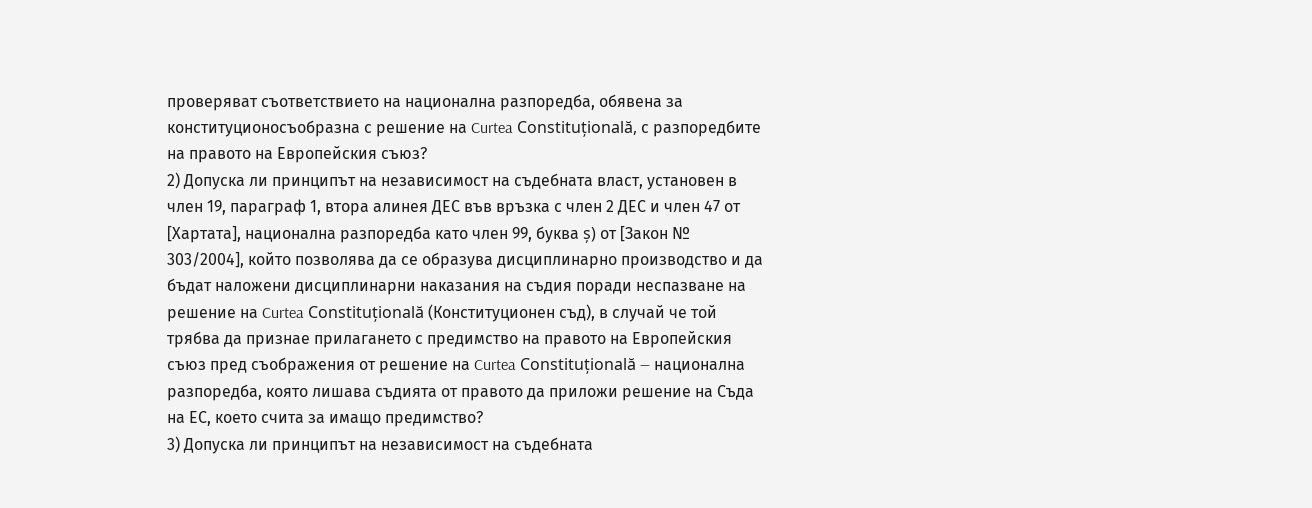проверяват съответствието на национална разпоредба, обявена за конституционосъобразна с решение на Curtea Constituțională, с разпоредбите на правото на Европейския съюз?
2) Допуска ли принципът на независимост на съдебната власт, установен в член 19, параграф 1, втора алинея ДЕС във връзка с член 2 ДЕС и член 47 от [Хартата], национална разпоредба като член 99, буква ș) от [Закон № 303/2004], който позволява да се образува дисциплинарно производство и да бъдат наложени дисциплинарни наказания на съдия поради неспазване на решение на Curtea Constituțională (Конституционен съд), в случай че той трябва да признае прилагането с предимство на правото на Европейския съюз пред съображения от решение на Curtea Constituțională — национална разпоредба, която лишава съдията от правото да приложи решение на Съда на ЕС, което счита за имащо предимство?
3) Допуска ли принципът на независимост на съдебната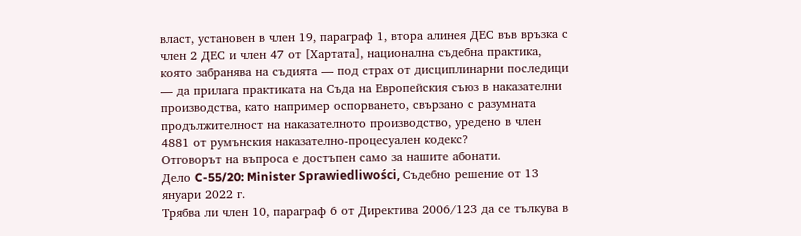власт, установен в член 19, параграф 1, втора алинея ДЕС във връзка с член 2 ДЕС и член 47 от [Хартата], национална съдебна практика, която забранява на съдията — под страх от дисциплинарни последици — да прилага практиката на Съда на Европейския съюз в наказателни производства, като например оспорването, свързано с разумната продължителност на наказателното производство, уредено в член 4881 от румънския наказателно-процесуален кодекс?
Отговорът на въпроса е достъпен само за нашите абонати.
Дело C-55/20: Minister Sprawiedliwości, Съдебно решение от 13 януари 2022 г.
Трябва ли член 10, параграф 6 от Директива 2006/123 да се тълкува в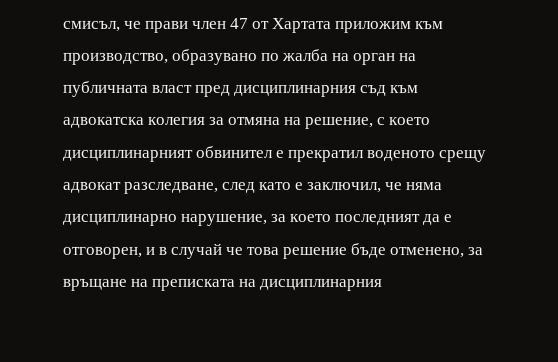смисъл, че прави член 47 от Хартата приложим към производство, образувано по жалба на орган на публичната власт пред дисциплинарния съд към адвокатска колегия за отмяна на решение, с което дисциплинарният обвинител е прекратил воденото срещу адвокат разследване, след като е заключил, че няма дисциплинарно нарушение, за което последният да е отговорен, и в случай че това решение бъде отменено, за връщане на преписката на дисциплинарния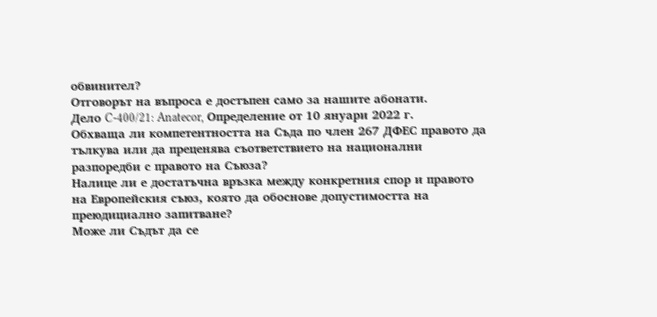обвинител?
Отговорът на въпроса е достъпен само за нашите абонати.
Дело C-400/21: Anatecor, Определение от 10 януари 2022 г.
Обхваща ли компетентността на Съда по член 267 ДФЕС правото да тълкува или да преценява съответствието на национални разпоредби с правото на Съюза?
Налице ли е достатъчна връзка между конкретния спор и правото на Европейския съюз, която да обоснове допустимостта на преюдициално запитване?
Може ли Съдът да се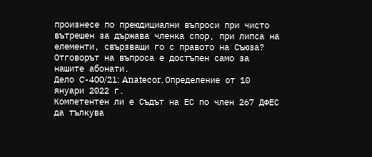произнесе по преюдициални въпроси при чисто вътрешен за държава членка спор, при липса на елементи, свързващи го с правото на Съюза?
Отговорът на въпроса е достъпен само за нашите абонати.
Дело C-400/21: Anatecor, Определение от 10 януари 2022 г.
Компетентен ли е Съдът на ЕС по член 267 ДФЕС да тълкува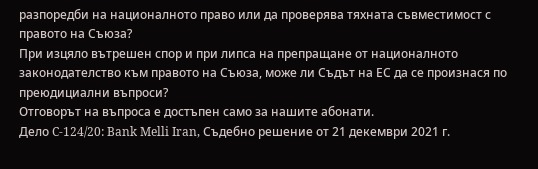разпоредби на националното право или да проверява тяхната съвместимост с правото на Съюза?
При изцяло вътрешен спор и при липса на препращане от националното законодателство към правото на Съюза, може ли Съдът на ЕС да се произнася по преюдициални въпроси?
Отговорът на въпроса е достъпен само за нашите абонати.
Дело C-124/20: Bank Melli Iran, Съдебно решение от 21 декември 2021 г.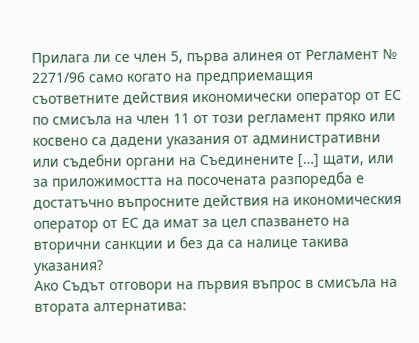Прилага ли се член 5, първа алинея от Регламент № 2271/96 само когато на предприемащия съответните действия икономически оператор от ЕС по смисъла на член 11 от този регламент пряко или косвено са дадени указания от административни или съдебни органи на Съединените […] щати, или за приложимостта на посочената разпоредба е достатъчно въпросните действия на икономическия оператор от ЕС да имат за цел спазването на вторични санкции и без да са налице такива указания?
Ако Съдът отговори на първия въпрос в смисъла на втората алтернатива: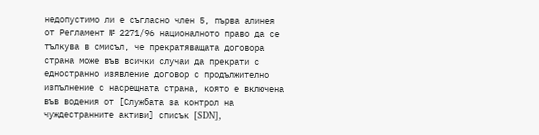недопустимо ли е съгласно член 5, първа алинея от Регламент № 2271/96 националното право да се тълкува в смисъл, че прекратяващата договора страна може във всички случаи да прекрати с едностранно изявление договор с продължително изпълнение с насрещната страна, която е включена във водения от [Службата за контрол на чуждестранните активи] списък [SDN],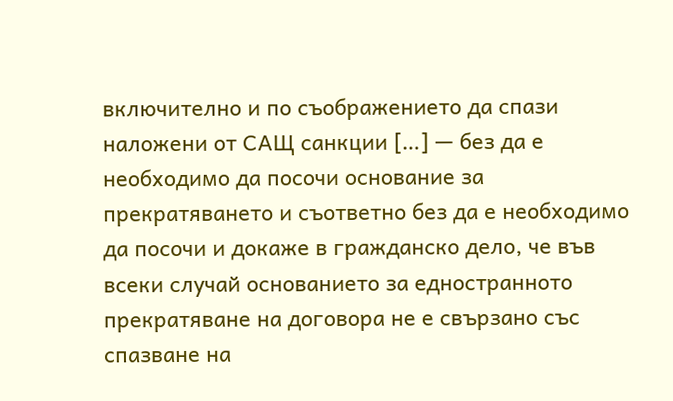включително и по съображението да спази наложени от САЩ санкции […] — без да е необходимо да посочи основание за прекратяването и съответно без да е необходимо да посочи и докаже в гражданско дело, че във всеки случай основанието за едностранното прекратяване на договора не е свързано със спазване на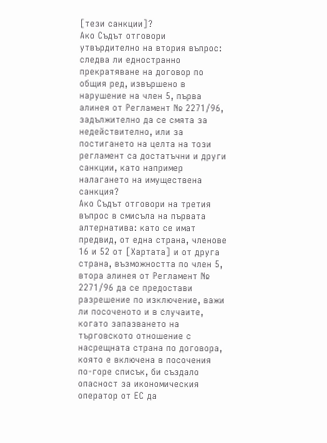[тези санкции]?
Ако Съдът отговори утвърдително на втория въпрос: следва ли едностранно прекратяване на договор по общия ред, извършено в нарушение на член 5, първа алинея от Регламент № 2271/96, задължително да се смята за недействително, или за постигането на целта на този регламент са достатъчни и други санкции, като например налагането на имуществена санкция?
Ако Съдът отговори на третия въпрос в смисъла на първата алтернатива: като се имат предвид, от една страна, членове 16 и 52 от [Хартата] и от друга страна, възможността по член 5, втора алинея от Регламент № 2271/96 да се предостави разрешение по изключение, важи ли посоченото и в случаите, когато запазването на търговското отношение с насрещната страна по договора, която е включена в посочения по-горе списък, би създало опасност за икономическия оператор от ЕС да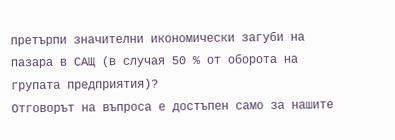претърпи значителни икономически загуби на пазара в САЩ (в случая 50 % от оборота на групата предприятия)?
Отговорът на въпроса е достъпен само за нашите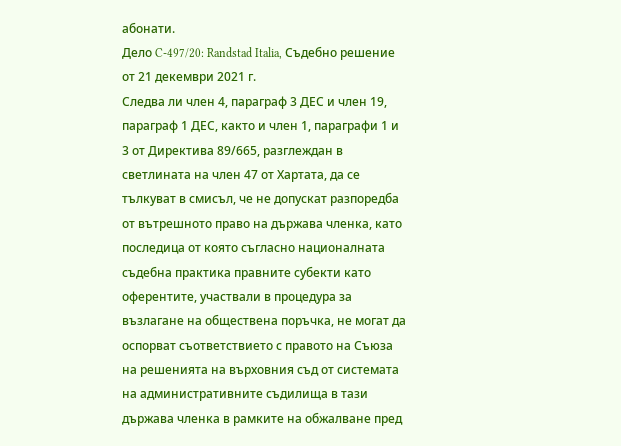абонати.
Дело C-497/20: Randstad Italia, Съдебно решение от 21 декември 2021 г.
Следва ли член 4, параграф 3 ДЕС и член 19, параграф 1 ДЕС, както и член 1, параграфи 1 и 3 от Директива 89/665, разглеждан в светлината на член 47 от Хартата, да се тълкуват в смисъл, че не допускат разпоредба от вътрешното право на държава членка, като последица от която съгласно националната съдебна практика правните субекти като оферентите, участвали в процедура за възлагане на обществена поръчка, не могат да оспорват съответствието с правото на Съюза на решенията на върховния съд от системата на административните съдилища в тази държава членка в рамките на обжалване пред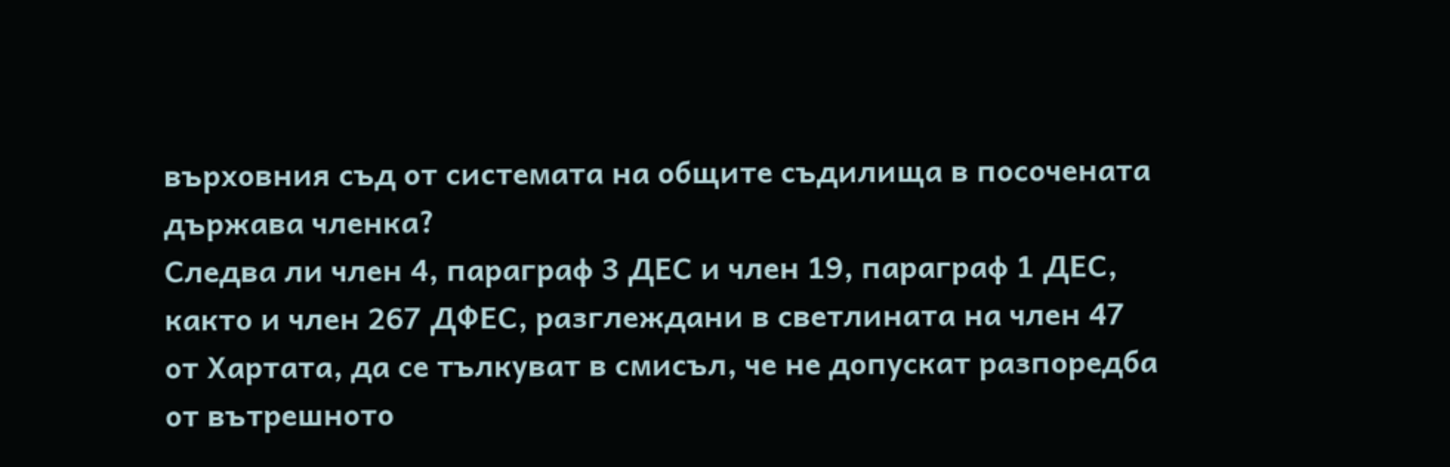върховния съд от системата на общите съдилища в посочената държава членка?
Следва ли член 4, параграф 3 ДЕС и член 19, параграф 1 ДЕС, както и член 267 ДФЕС, разглеждани в светлината на член 47 от Хартата, да се тълкуват в смисъл, че не допускат разпоредба от вътрешното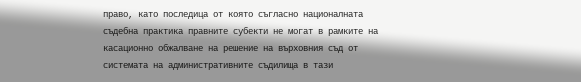право, като последица от която съгласно националната съдебна практика правните субекти не могат в рамките на касационно обжалване на решение на върховния съд от системата на административните съдилища в тази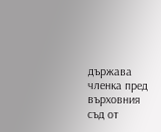държава членка пред върховния съд от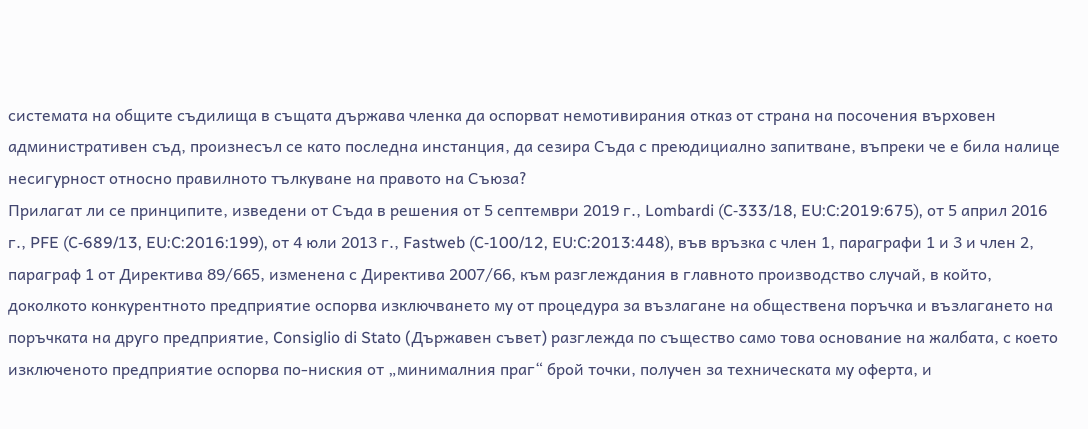системата на общите съдилища в същата държава членка да оспорват немотивирания отказ от страна на посочения върховен административен съд, произнесъл се като последна инстанция, да сезира Съда с преюдициално запитване, въпреки че е била налице несигурност относно правилното тълкуване на правото на Съюза?
Прилагат ли се принципите, изведени от Съда в решения от 5 септември 2019 г., Lombardi (C‑333/18, EU:C:2019:675), от 5 април 2016 г., PFE (C‑689/13, EU:C:2016:199), от 4 юли 2013 г., Fastweb (C‑100/12, EU:C:2013:448), във връзка с член 1, параграфи 1 и 3 и член 2, параграф 1 от Директива 89/665, изменена с Директива 2007/66, към разглеждания в главното производство случай, в който, доколкото конкурентното предприятие оспорва изключването му от процедура за възлагане на обществена поръчка и възлагането на поръчката на друго предприятие, Consiglio di Stato (Държавен съвет) разглежда по същество само това основание на жалбата, с което изключеното предприятие оспорва по-ниския от „минималния праг“ брой точки, получен за техническата му оферта, и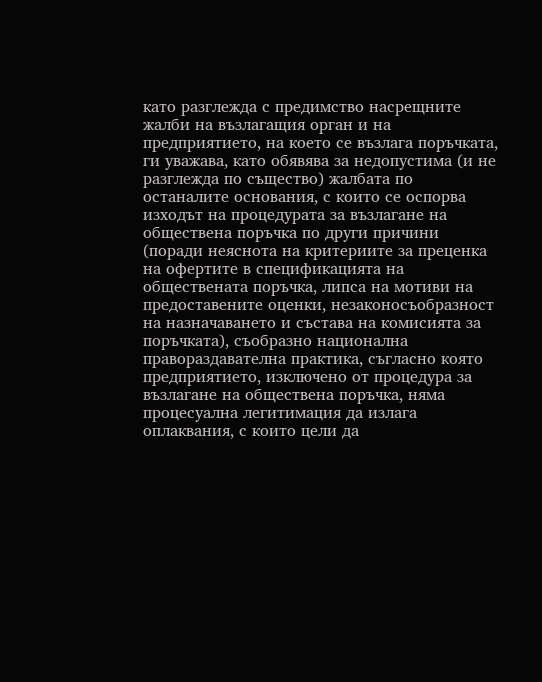като разглежда с предимство насрещните жалби на възлагащия орган и на предприятието, на което се възлага поръчката, ги уважава, като обявява за недопустима (и не разглежда по същество) жалбата по останалите основания, с които се оспорва изходът на процедурата за възлагане на обществена поръчка по други причини (поради неяснота на критериите за преценка на офертите в спецификацията на обществената поръчка, липса на мотиви на предоставените оценки, незаконосъобразност на назначаването и състава на комисията за поръчката), съобразно национална правораздавателна практика, съгласно която предприятието, изключено от процедура за възлагане на обществена поръчка, няма процесуална легитимация да излага оплаквания, с които цели да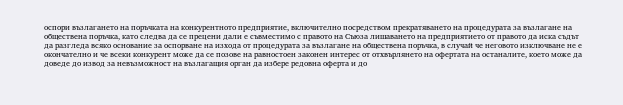оспори възлагането на поръчката на конкурентното предприятие, включително посредством прекратяването на процедурата за възлагане на обществена поръчка, като следва да се прецени дали е съвместимо с правото на Съюза лишаването на предприятието от правото да иска съдът да разгледа всяко основание за оспорване на изхода от процедурата за възлагане на обществена поръчка, в случай че неговото изключване не е окончателно и че всеки конкурент може да се позове на равностоен законен интерес от отхвърлянето на офертата на останалите, което може да доведе до извод за невъзможност на възлагащия орган да избере редовна оферта и до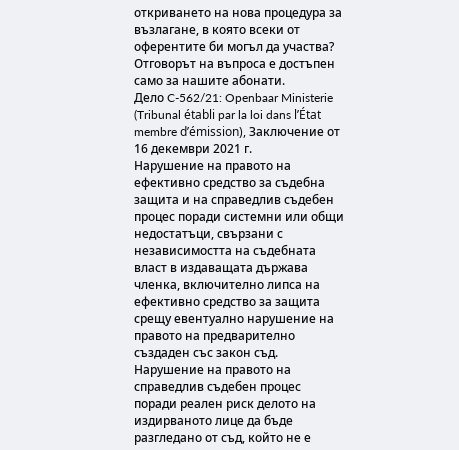откриването на нова процедура за възлагане, в която всеки от оферентите би могъл да участва?
Отговорът на въпроса е достъпен само за нашите абонати.
Дело C-562/21: Openbaar Ministerie (Tribunal établi par la loi dans l’État membre d’émission), Заключение от 16 декември 2021 г.
Нарушение на правото на ефективно средство за съдебна защита и на справедлив съдебен процес поради системни или общи недостатъци, свързани с независимостта на съдебната власт в издаващата държава членка, включително липса на ефективно средство за защита срещу евентуално нарушение на правото на предварително създаден със закон съд.
Нарушение на правото на справедлив съдебен процес поради реален риск делото на издирваното лице да бъде разгледано от съд, който не е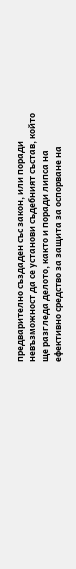предварително създаден със закон, или поради невъзможност да се установи съдебният състав, който ще разгледа делото, както и поради липса на ефективно средство за защита за оспорване на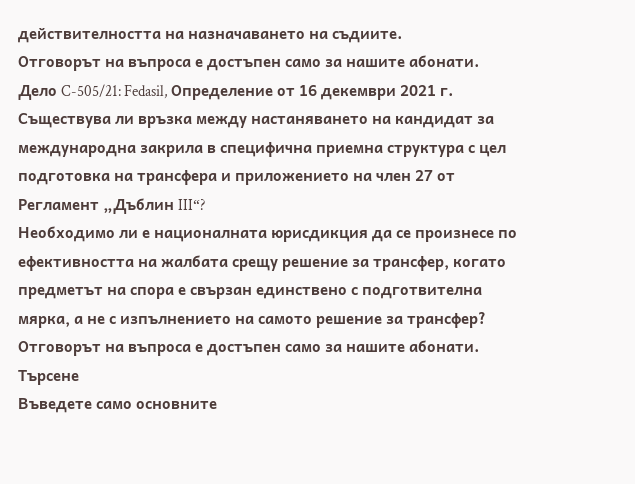действителността на назначаването на съдиите.
Отговорът на въпроса е достъпен само за нашите абонати.
Дело C-505/21: Fedasil, Определение от 16 декември 2021 г.
Съществува ли връзка между настаняването на кандидат за международна закрила в специфична приемна структура с цел подготовка на трансфера и приложението на член 27 от Регламент „Дъблин III“?
Необходимо ли е националната юрисдикция да се произнесе по ефективността на жалбата срещу решение за трансфер, когато предметът на спора е свързан единствено с подготвителна мярка, а не с изпълнението на самото решение за трансфер?
Отговорът на въпроса е достъпен само за нашите абонати.
Търсене
Въведете само основните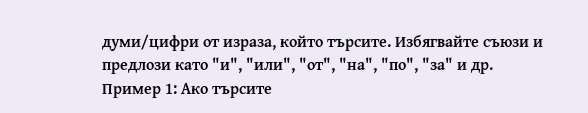думи/цифри от израза, който търсите. Избягвайте съюзи и предлози като "и", "или", "от", "на", "по", "за" и др.
Пример 1: Ако търсите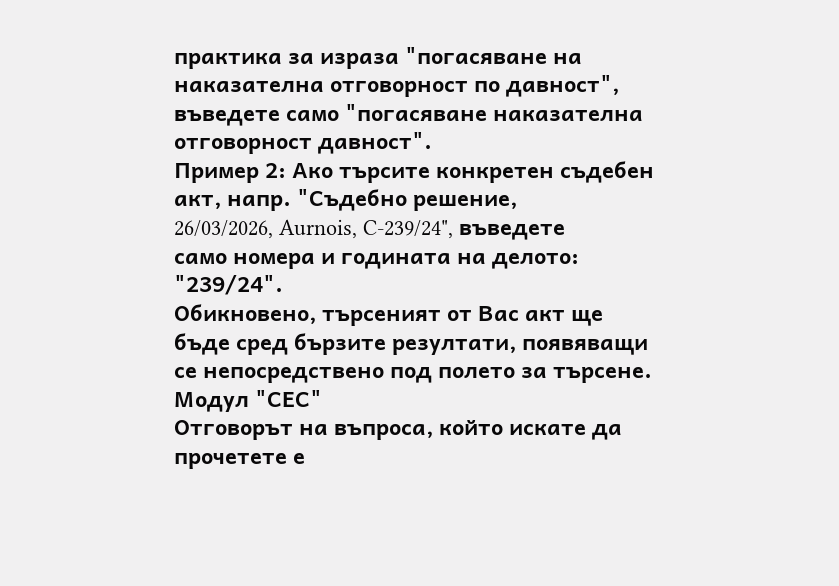практика за израза "погасяване на наказателна отговорност по давност", въведете само "погасяване наказателна отговорност давност".
Пример 2: Ако търсите конкретен съдебен акт, напр. "Съдебно решение, 26/03/2026, Aurnois, C-239/24", въведете само номера и годината на делото: "239/24".
Обикновено, търсеният от Вас акт ще бъде сред бързите резултати, появяващи се непосредствено под полето за търсене.
Модул "СЕС"
Отговорът на въпроса, който искате да прочетете е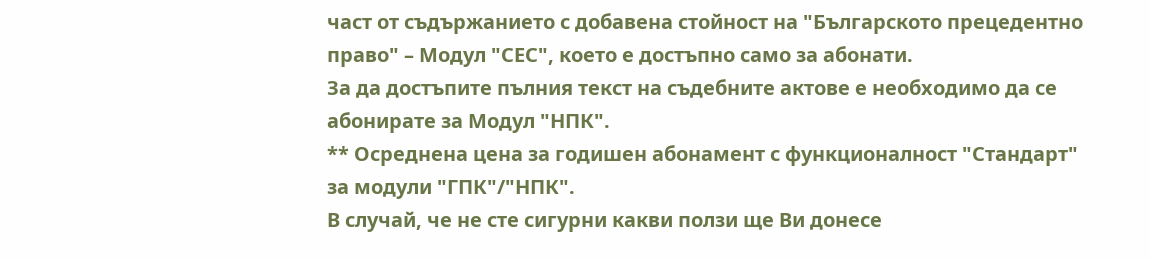част от съдържанието с добавена стойност на "Българското прецедентно право" – Модул "СЕС", което е достъпно само за абонати.
За да достъпите пълния текст на съдебните актове е необходимо да се абонирате за Модул "НПК".
** Осреднена цена за годишен абонамент с функционалност "Стандарт" за модули "ГПК"/"НПК".
В случай, че не сте сигурни какви ползи ще Ви донесе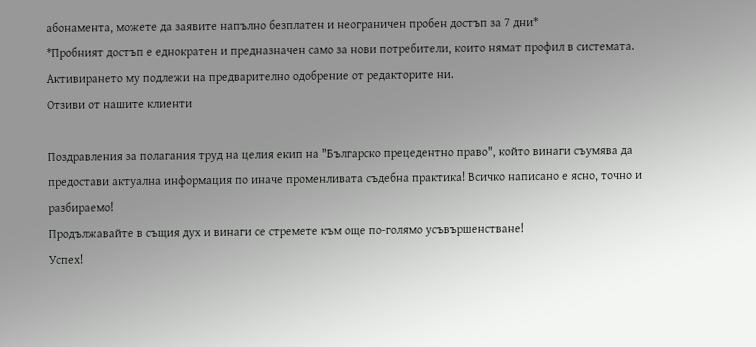абонамента, можете да заявите напълно безплатен и неограничен пробен достъп за 7 дни*
*Пробният достъп е еднократен и предназначен само за нови потребители, които нямат профил в системата. Активирането му подлежи на предварително одобрение от редакторите ни.
Отзиви от нашите клиенти

Поздравления за полагания труд на целия екип на "Българско прецедентно право", който винаги съумява да предостави актуална информация по иначе променливата съдебна практика! Всичко написано е ясно, точно и разбираемо!
Продължавайте в същия дух и винаги се стремете към още по-голямо усъвършенстване!
Успех!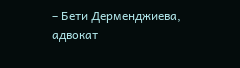– Бети Дерменджиева, адвокат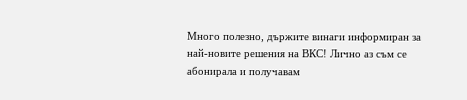Много полезно, държите винаги информиран за най-новите решения на ВКС! Лично аз съм се абонирала и получавам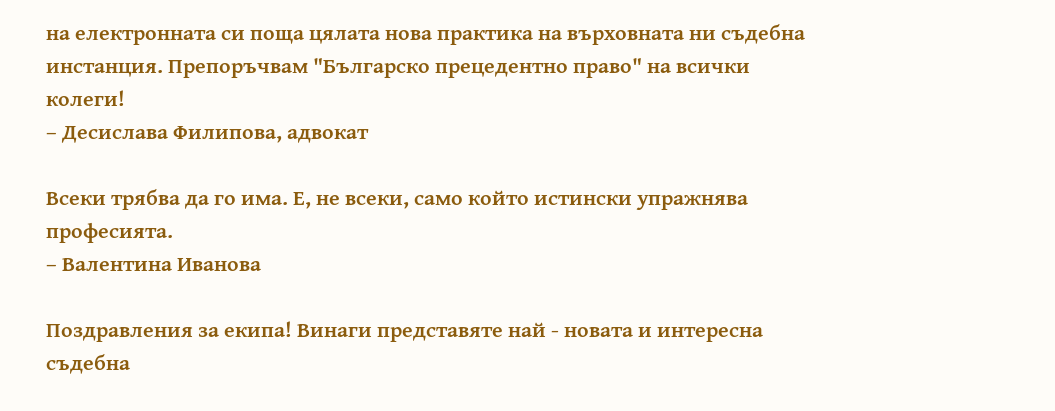на електронната си поща цялата нова практика на върховната ни съдебна инстанция. Препоръчвам "Българско прецедентно право" на всички колеги!
– Десислава Филипова, адвокат

Всеки трябва да го има. Е, не всеки, само който истински упражнява професията.
– Валентина Иванова

Поздравления за екипа! Винаги представяте най - новата и интересна съдебна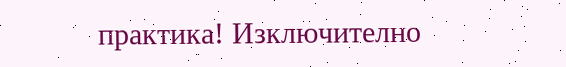практика! Изключително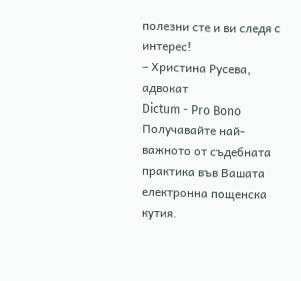полезни сте и ви следя с интерес!
– Христина Русева, адвокат
Dictum - Pro Bono
Получавайте най-важното от съдебната практика във Вашата електронна пощенска кутия.